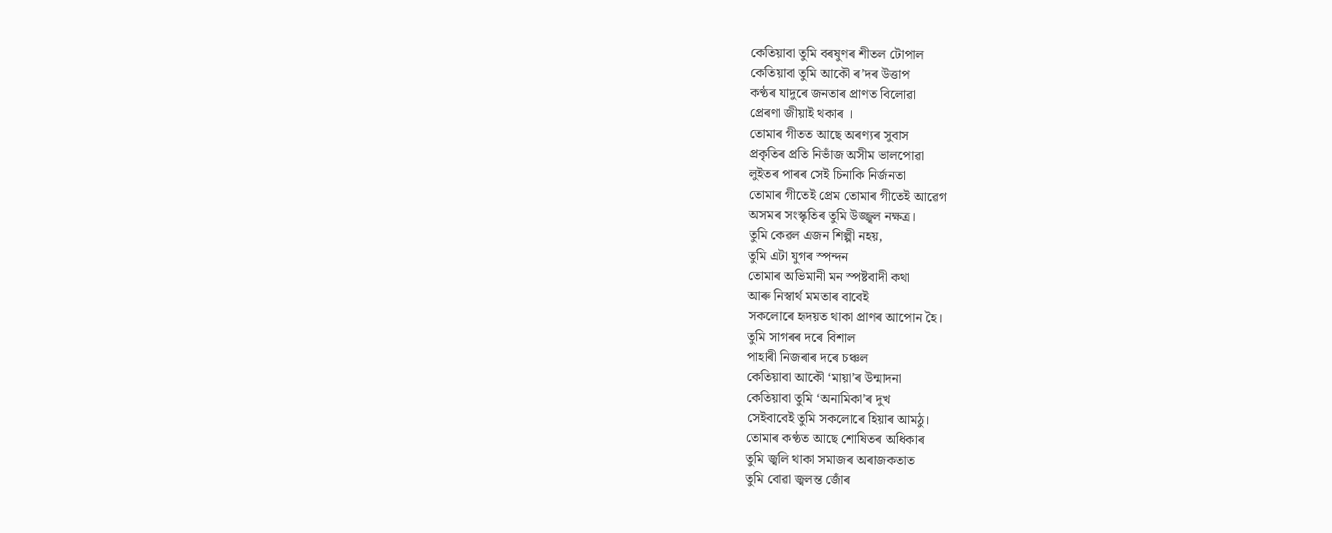কেতিয়াবা তুমি বৰষুণৰ শীতল টোপাল
কেতিয়াবা তুমি আকৌ ৰ’দৰ উত্তাপ
কণ্ঠৰ যাদুৰে জনতাৰ প্ৰাণত বিলোৱা
প্ৰেৰণা জীয়াই থকাৰ ।
তোমাৰ গীতত আছে অৰণ্যৰ সুবাস
প্ৰকৃতিৰ প্ৰতি নিভাঁজ অসীম ভালপোৱা
লুইতৰ পাৰৰ সেই চিনাকি নিৰ্জনতা
তোমাৰ গীতেই প্ৰেম তোমাৰ গীতেই আৱেগ
অসমৰ সংস্কৃতিৰ তুমি উজ্জ্বল নক্ষত্ৰ।
তুমি কেৱল এজন শিল্পী নহয়,
তুমি এটা যুগৰ স্পন্দন
তোমাৰ অভিমানী মন স্পষ্টবাদী কথা
আৰু নিস্বাৰ্থ মমতাৰ বাবেই
সকলোৰে হৃদয়ত থাকা প্ৰাণৰ আপোন হৈ।
তুমি সাগৰৰ দৰে বিশাল
পাহাৰী নিজৰাৰ দৰে চঞ্চল
কেতিয়াবা আকৌ ‘মায়া’ৰ উন্মাদনা
কেতিয়াবা তুমি ‘অনামিকা’ৰ দুখ
সেইবাবেই তুমি সকলোৰে হিয়াৰ আমঠু।
তোমাৰ কণ্ঠত আছে শোষিতৰ অধিকাৰ
তুমি জ্বলি থাকা সমাজৰ অৰাজকতাত
তুমি বোৱা জ্বলন্ত জোঁৰ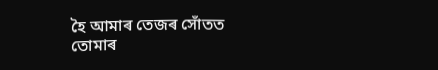হৈ আমাৰ তেজৰ সোঁতত
তোমাৰ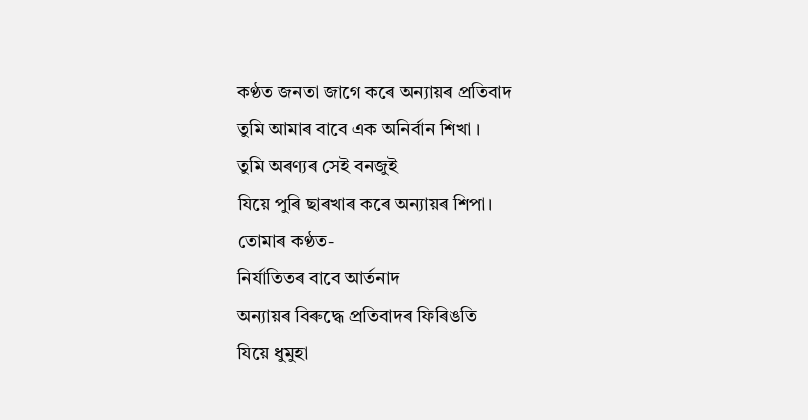কণ্ঠত জনতা জাগে কৰে অন্যায়ৰ প্ৰতিবাদ
তুমি আমাৰ বাবে এক অনিৰ্বান শিখা ।
তুমি অৰণ্যৰ সেই বনজুই
যিয়ে পুৰি ছাৰখাৰ কৰে অন্যায়ৰ শিপা।
তোমাৰ কণ্ঠত-
নিৰ্যাতিতৰ বাবে আৰ্তনাদ
অন্যায়ৰ বিৰুদ্ধে প্ৰতিবাদৰ ফিৰিঙতি
যিয়ে ধুমুহা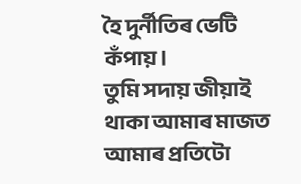হৈ দুৰ্নীতিৰ ভেটি কঁপায়।
তুমি সদায় জীয়াই থাকা আমাৰ মাজত
আমাৰ প্ৰতিটো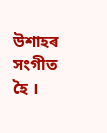উশাহৰ সংগীত হৈ ।